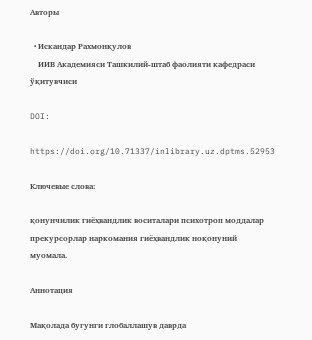Авторы

  • Искандар Рахмонқулов
    ИИВ Академияси Ташкилий-штаб фаолияти кафедраси ўқитувчиси

DOI:

https://doi.org/10.71337/inlibrary.uz.dptms.52953

Ключевые слова:

қонунчилик гиёҳвандлик воситалари психотроп моддалар прекурсорлар наркомания гиёҳвандлик ноқонуний муомала.

Аннотация

Мақолада бугунги глобаллашув даврда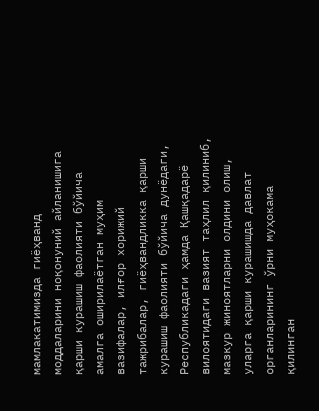мамлакатимизда гиёҳванд моддаларини ноқонуний айланишига қарши курашиш фаолияти бўйича амалга оширилаётган муҳим вазифалар, илғор хорижий тажрибалар, гиёҳвандликка қарши курашиш фаолияти бўйича дунёдаги, Республикадаги ҳамда Қашқадарё вилоятидаги вазият таҳлил қилиниб, мазкур жиноятларни олдини олиш, уларга қарши курашишда давлат органларининг ўрни муҳокама қилинган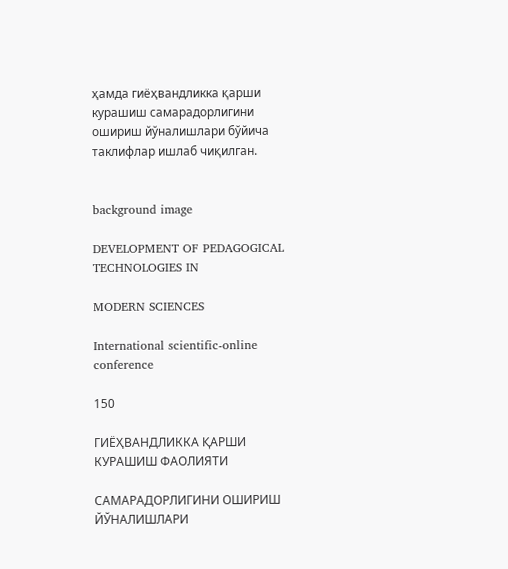ҳамда гиёҳвандликка қарши курашиш самарадорлигини ошириш йўналишлари бўйича таклифлар ишлаб чиқилган.


background image

DEVELOPMENT OF PEDAGOGICAL TECHNOLOGIES IN

MODERN SCIENCES

International scientific-online conference

150

ГИЁҲВАНДЛИККА ҚАРШИ КУРАШИШ ФАОЛИЯТИ

САМАРАДОРЛИГИНИ ОШИРИШ ЙЎНАЛИШЛАРИ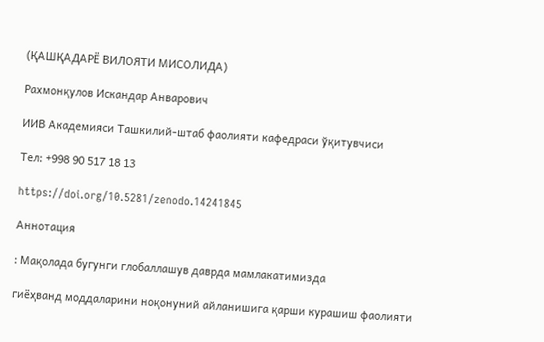(ҚАШҚАДАРЁ ВИЛОЯТИ МИСОЛИДА)

Рахмонқулов Искандар Анварович

ИИВ Академияси Ташкилий-штаб фаолияти кафедраси ўқитувчиси

Тел: +998 90 517 18 13

https://doi.org/10.5281/zenodo.14241845

Аннотация

: Мақолада бугунги глобаллашув даврда мамлакатимизда

гиёҳванд моддаларини ноқонуний айланишига қарши курашиш фаолияти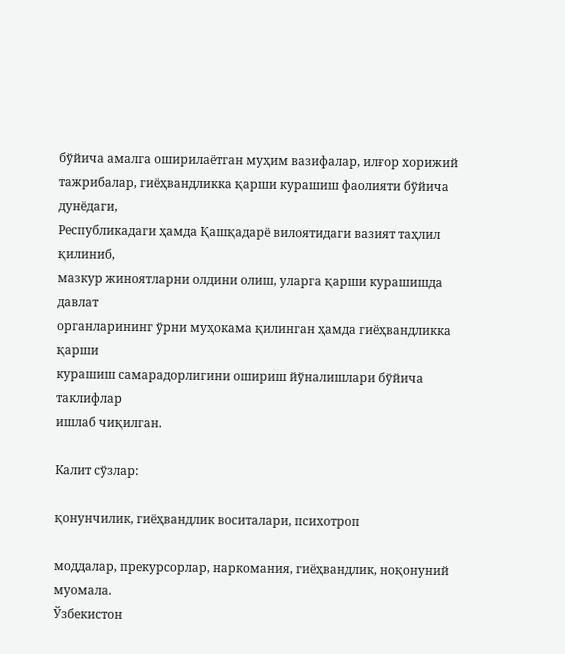бўйича амалга оширилаётган муҳим вазифалар, илғор хорижий
тажрибалар, гиёҳвандликка қарши курашиш фаолияти бўйича дунёдаги,
Республикадаги ҳамда Қашқадарё вилоятидаги вазият таҳлил қилиниб,
мазкур жиноятларни олдини олиш, уларга қарши курашишда давлат
органларининг ўрни муҳокама қилинган ҳамда гиёҳвандликка қарши
курашиш самарадорлигини ошириш йўналишлари бўйича таклифлар
ишлаб чиқилган.

Калит сўзлар:

қонунчилик, гиёҳвандлик воситалари, психотроп

моддалар, прекурсорлар, наркомания, гиёҳвандлик, ноқонуний муомала.
Ўзбекистон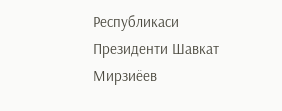Республикаси Президенти Шавкат Мирзиёев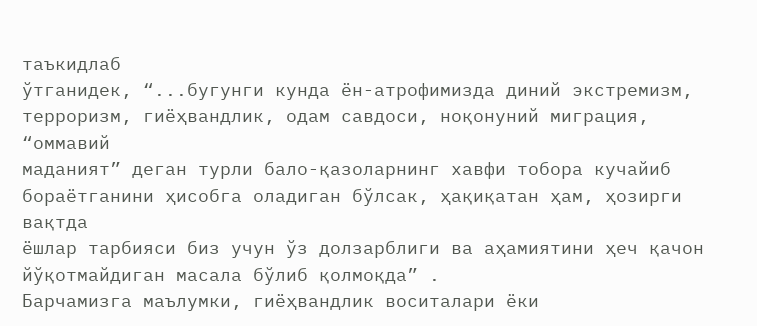таъкидлаб
ўтганидек, “...бугунги кунда ён-атрофимизда диний экстремизм,
терроризм, гиёҳвандлик, одам савдоси, ноқонуний миграция, “оммавий
маданият” деган турли бало-қазоларнинг хавфи тобора кучайиб
бораётганини ҳисобга оладиган бўлсак, ҳақиқатан ҳам, ҳозирги вақтда
ёшлар тарбияси биз учун ўз долзарблиги ва аҳамиятини ҳеч қачон
йўқотмайдиган масала бўлиб қолмоқда” .
Барчамизга маълумки, гиёҳвандлик воситалари ёки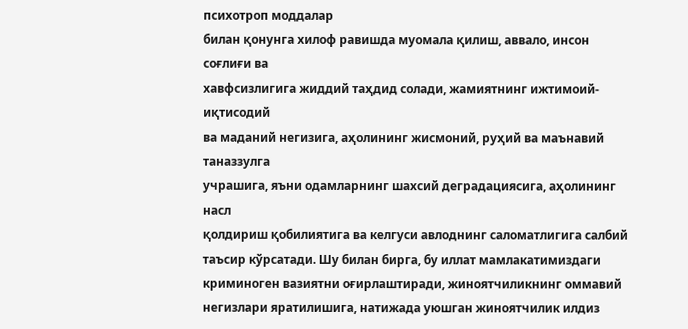психотроп моддалар
билан қонунга хилоф равишда муомала қилиш, аввало, инсон соғлиғи ва
хавфсизлигига жиддий таҳдид солади, жамиятнинг ижтимоий-иқтисодий
ва маданий негизига, аҳолининг жисмоний, руҳий ва маънавий таназзулга
учрашига, яъни одамларнинг шахсий деградациясига, аҳолининг насл
қолдириш қобилиятига ва келгуси авлоднинг саломатлигига салбий
таъсир кўрсатади. Шу билан бирга, бу иллат мамлакатимиздаги
криминоген вазиятни оғирлаштиради, жиноятчиликнинг оммавий
негизлари яратилишига, натижада уюшган жиноятчилик илдиз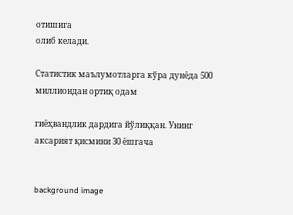отишига
олиб келади.

Статистик маълумотларга кўра дунёда 500 миллиондан ортиқ одам

гиёҳвандлик дардига йўлиққан. Унинг аксарият қисмини 30 ёшгача


background image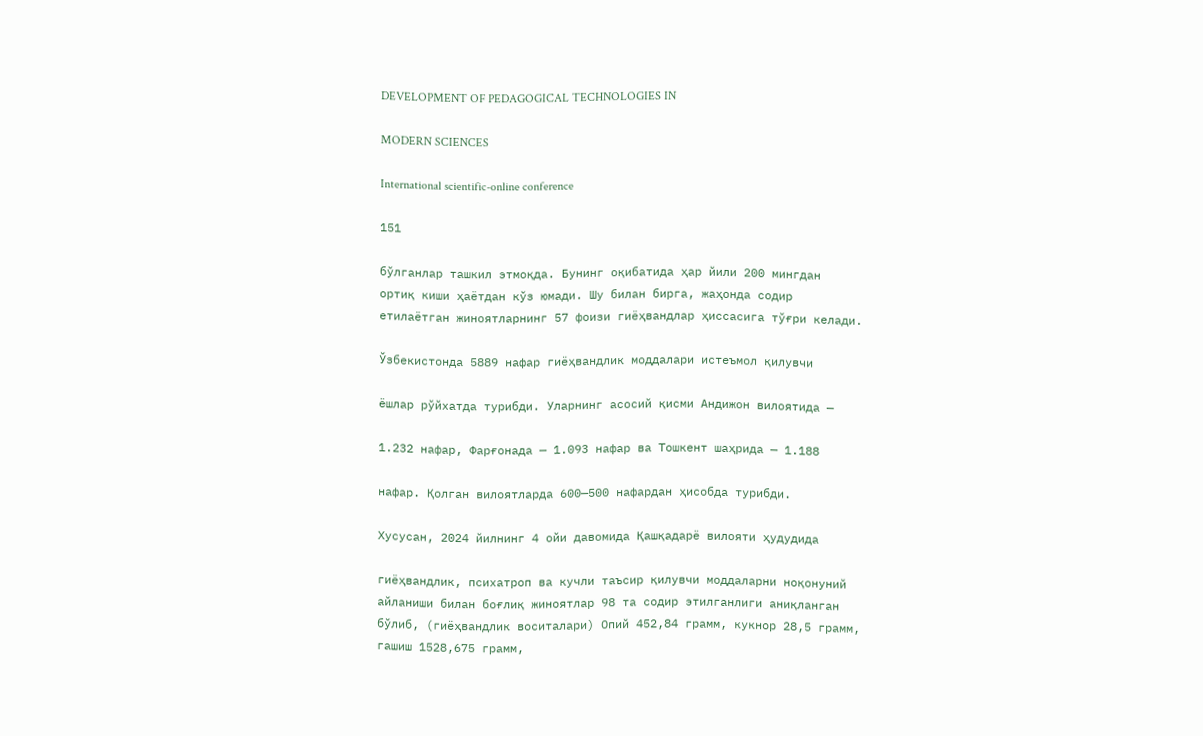DEVELOPMENT OF PEDAGOGICAL TECHNOLOGIES IN

MODERN SCIENCES

International scientific-online conference

151

бўлганлар ташкил этмоқда. Бунинг оқибатида ҳар йили 200 мингдан
ортиқ киши ҳаётдан кўз юмади. Шу билан бирга, жаҳонда содир
етилаётган жиноятларнинг 57 фоизи гиёҳвандлар ҳиссасига тўғри келади.

Ўзбекистонда 5889 нафар гиёҳвандлик моддалари истеъмол қилувчи

ёшлар рўйхатда турибди. Уларнинг асосий қисми Андижон вилоятида —

1.232 нафар, Фарғонада — 1.093 нафар ва Тошкент шаҳрида — 1.188

нафар. Қолган вилоятларда 600—500 нафардан ҳисобда турибди.

Хусусан, 2024 йилнинг 4 ойи давомида Қашқадарё вилояти ҳудудида

гиёҳвандлик, психатроп ва кучли таъсир қилувчи моддаларни ноқонуний
айланиши билан боғлиқ жиноятлар 98 та содир этилганлиги аниқланган
бўлиб, (гиёҳвандлик воситалари) Опий 452,84 грамм, кукнор 28,5 грамм,
гашиш 1528,675 грамм,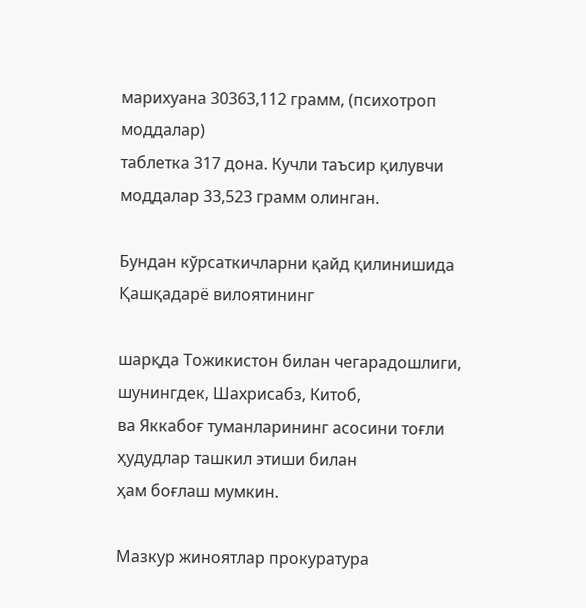марихуана 30363,112 грамм, (психотроп моддалар)
таблетка 317 дона. Кучли таъсир қилувчи моддалар 33,523 грамм олинган.

Бундан кўрсаткичларни қайд қилинишида Қашқадарё вилоятининг

шарқда Тожикистон билан чегарадошлиги, шунингдек, Шахрисабз, Китоб,
ва Яккабоғ туманларининг асосини тоғли ҳудудлар ташкил этиши билан
ҳам боғлаш мумкин.

Мазкур жиноятлар прокуратура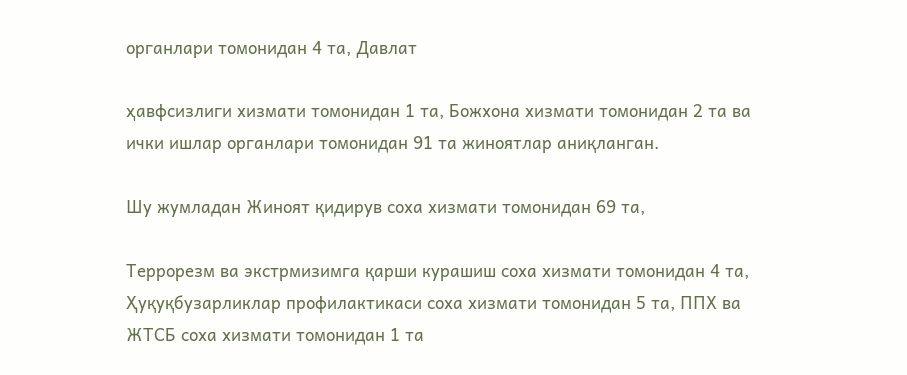органлари томонидан 4 та, Давлат

ҳавфсизлиги хизмати томонидан 1 та, Божхона хизмати томонидан 2 та ва
ички ишлар органлари томонидан 91 та жиноятлар аниқланган.

Шу жумладан Жиноят қидирув соха хизмати томонидан 69 та,

Террорезм ва экстрмизимга қарши курашиш соха хизмати томонидан 4 та,
Ҳуқуқбузарликлар профилактикаси соха хизмати томонидан 5 та, ППХ ва
ЖТСБ соха хизмати томонидан 1 та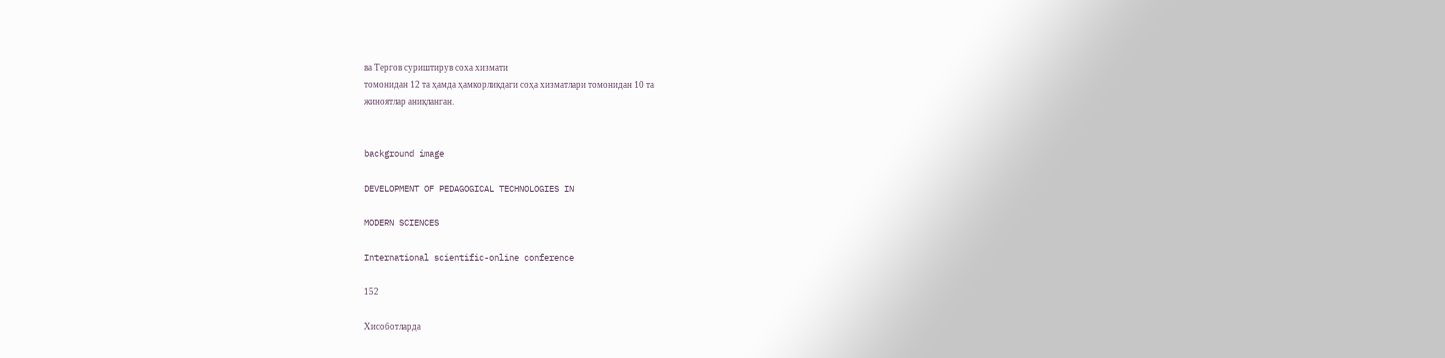ва Тергов суриштирув соха хизмати
томонидан 12 та ҳамда ҳамкорликдаги соҳа хизматлари томонидан 10 та
жиноятлар аниқланган.


background image

DEVELOPMENT OF PEDAGOGICAL TECHNOLOGIES IN

MODERN SCIENCES

International scientific-online conference

152

Хисоботларда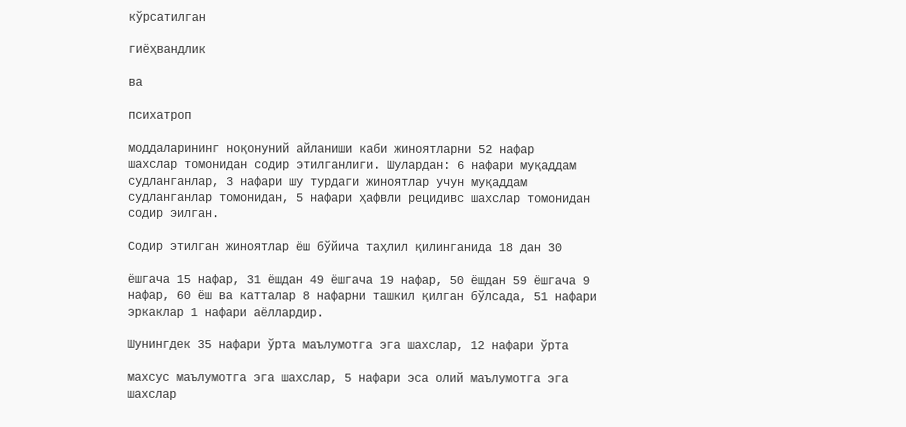кўрсатилган

гиёҳвандлик

ва

психатроп

моддаларининг ноқонуний айланиши каби жиноятларни 52 нафар
шахслар томонидан содир этилганлиги. Шулардан: 6 нафари муқаддам
судланганлар, 3 нафари шу турдаги жиноятлар учун муқаддам
судланганлар томонидан, 5 нафари ҳафвли рецидивс шахслар томонидан
содир эилган.

Содир этилган жиноятлар ёш бўйича таҳлил қилинганида 18 дан 30

ёшгача 15 нафар, 31 ёшдан 49 ёшгача 19 нафар, 50 ёшдан 59 ёшгача 9
нафар, 60 ёш ва катталар 8 нафарни ташкил қилган бўлсада, 51 нафари
эркаклар 1 нафари аёллардир.

Шунингдек 35 нафари ўрта маълумотга эга шахслар, 12 нафари ўрта

махсус маълумотга эга шахслар, 5 нафари эса олий маълумотга эга
шахслар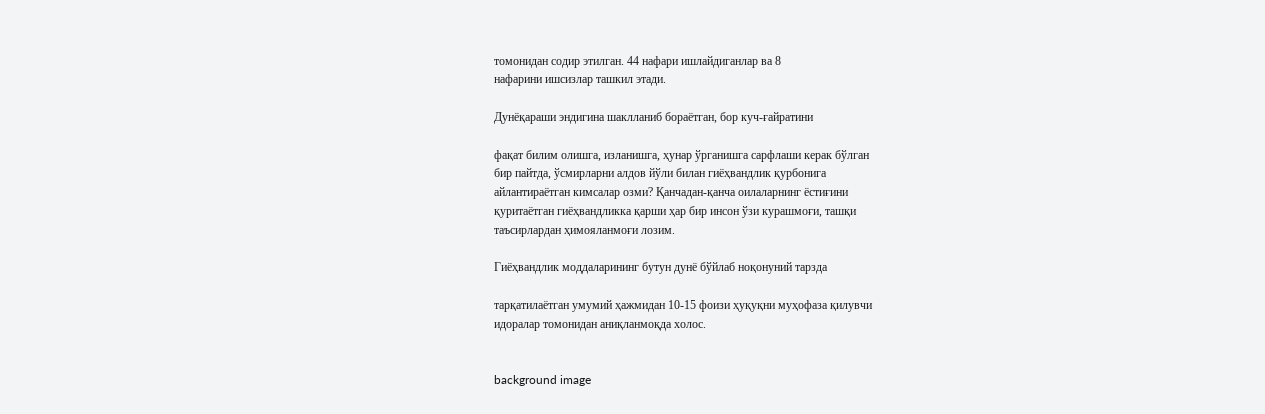томонидан содир этилган. 44 нафари ишлайдиганлар ва 8
нафарини ишсизлар ташкил этади.

Дунёқараши эндигина шаклланиб бораётган, бор куч-ғайратини

фақат билим олишга, изланишга, ҳунар ўрганишга сарфлаши керак бўлган
бир пайтда, ўсмирларни алдов йўли билан гиёҳвандлик қурбонига
айлантираётган кимсалар озми? Қанчадан-қанча оилаларнинг ёстиғини
қуритаётган гиёҳвандликка қарши ҳар бир инсон ўзи курашмоғи, ташқи
таъсирлардан ҳимояланмоғи лозим.

Гиёҳвандлик моддаларининг бутун дунё бўйлаб ноқонуний тарзда

тарқатилаётган умумий ҳажмидан 10-15 фоизи ҳуқуқни муҳофаза қилувчи
идоралар томонидан аниқланмоқда холос.


background image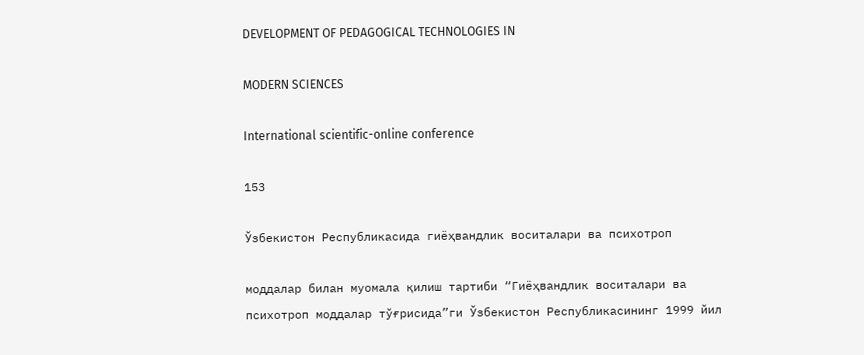DEVELOPMENT OF PEDAGOGICAL TECHNOLOGIES IN

MODERN SCIENCES

International scientific-online conference

153

Ўзбекистон Республикасида гиёҳвандлик воситалари ва психотроп

моддалар билан муомала қилиш тартиби “Гиёҳвандлик воситалари ва
психотроп моддалар тўғрисида”ги Ўзбекистон Республикасининг 1999 йил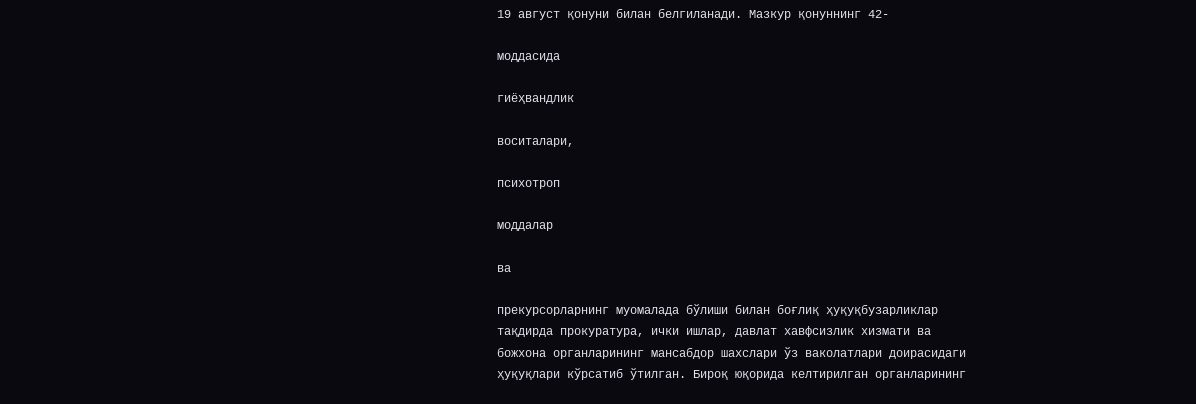19 август қонуни билан белгиланади. Мазкур қонуннинг 42-

моддасида

гиёҳвандлик

воситалари,

психотроп

моддалар

ва

прекурсорларнинг муомалада бўлиши билан боғлиқ ҳуқуқбузарликлар
тақдирда прокуратура, ички ишлар, давлат хавфсизлик хизмати ва
божхона органларининг мансабдор шахслари ўз ваколатлари доирасидаги
ҳуқуқлари кўрсатиб ўтилган. Бироқ юқорида келтирилган органларининг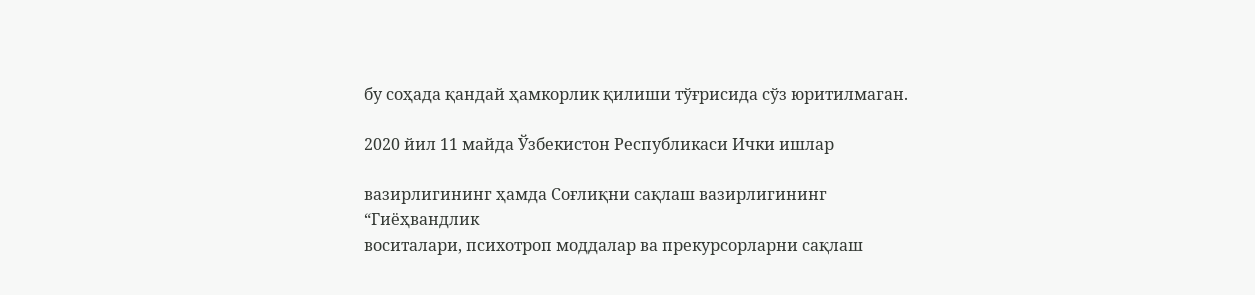бу соҳада қандай ҳамкорлик қилиши тўғрисида сўз юритилмаган.

2020 йил 11 майда Ўзбекистон Республикаси Ички ишлар

вазирлигининг ҳамда Соғлиқни сақлаш вазирлигининг “Гиёҳвандлик
воситалари, психотроп моддалар ва прекурсорларни сақлаш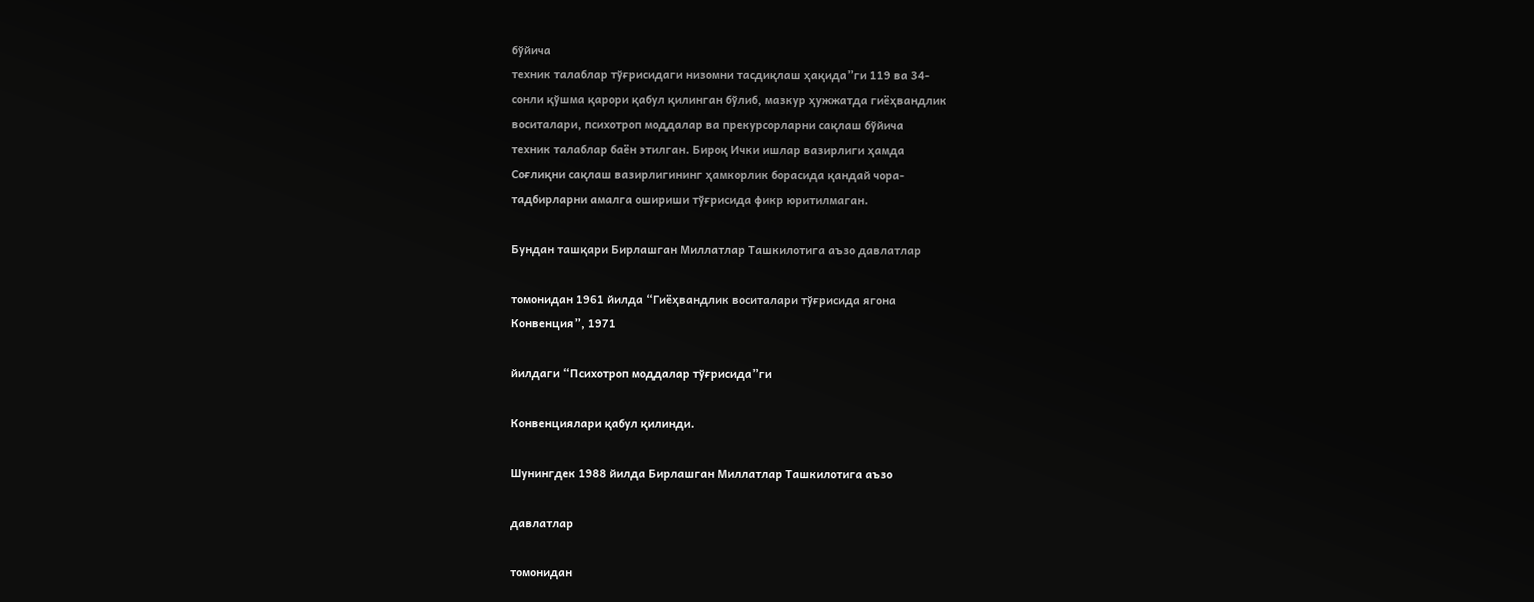бўйича
техник талаблар тўғрисидаги низомни тасдиқлаш ҳақида”ги 119 ва 34-
сонли қўшма қарори қабул қилинган бўлиб, мазкур ҳужжатда гиёҳвандлик
воситалари, психотроп моддалар ва прекурсорларни сақлаш бўйича
техник талаблар баён этилган. Бироқ Ички ишлар вазирлиги ҳамда
Соғлиқни сақлаш вазирлигининг ҳамкорлик борасида қандай чора-
тадбирларни амалга ошириши тўғрисида фикр юритилмаган.

Бундан ташқари Бирлашган Миллатлар Ташкилотига аъзо давлатлар

томонидан 1961 йилда “Гиёҳвандлик воситалари тўғрисида ягона
Конвенция”, 1971

йилдаги “Психотроп моддалар тўғрисида”ги

Конвенциялари қабул қилинди.

Шунингдек 1988 йилда Бирлашган Миллатлар Ташкилотига аъзо

давлатлар

томонидан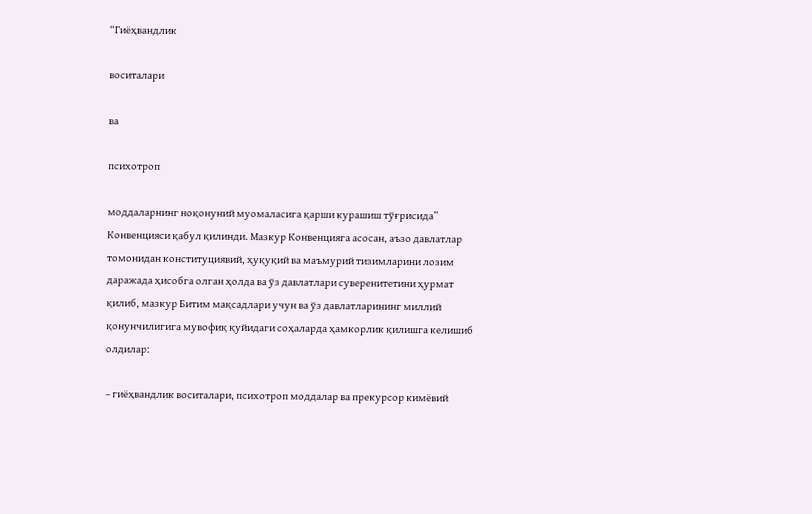“Гиёҳвандлик

воситалари

ва

психотроп

моддаларнинг ноқонуний муомаласига қарши курашиш тўғрисида”
Конвенцияси қабул қилинди. Мазкур Конвенцияга асосан, аъзо давлатлар
томонидан конституциявий, ҳуқуқий ва маъмурий тизимларини лозим
даражада ҳисобга олган ҳолда ва ўз давлатлари суверенитетини ҳурмат
қилиб, мазкур Битим мақсадлари учун ва ўз давлатларининг миллий
қонунчилигига мувофиқ қуйидаги соҳаларда ҳамкорлик қилишга келишиб
олдилар:

– гиёҳвандлик воситалари, психотроп моддалар ва прекурсор кимёвий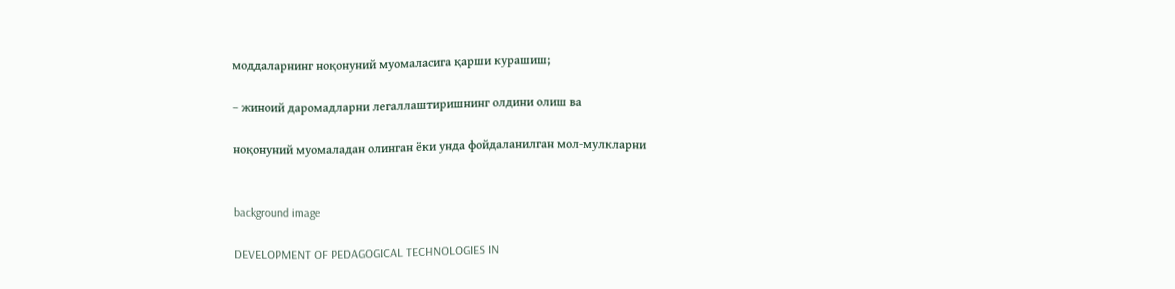моддаларнинг ноқонуний муомаласига қарши курашиш;

– жиноий даромадларни легаллаштиришнинг олдини олиш ва

ноқонуний муомаладан олинган ёки унда фойдаланилган мол-мулкларни


background image

DEVELOPMENT OF PEDAGOGICAL TECHNOLOGIES IN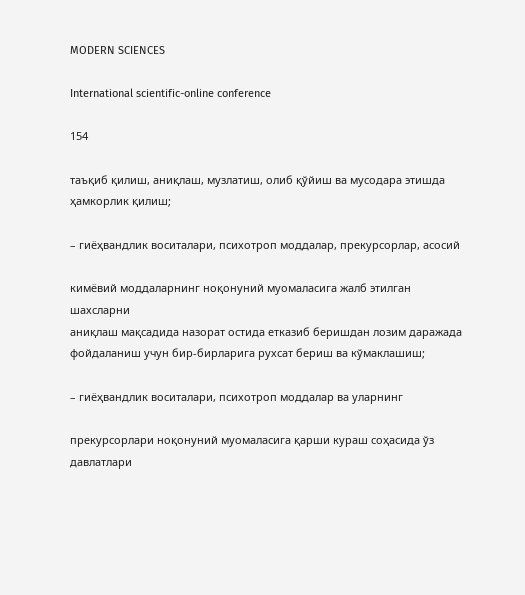MODERN SCIENCES

International scientific-online conference

154

таъқиб қилиш, аниқлаш, музлатиш, олиб қўйиш ва мусодара этишда
ҳамкорлик қилиш;

– гиёҳвандлик воситалари, психотроп моддалар, прекурсорлар, асосий

кимёвий моддаларнинг ноқонуний муомаласига жалб этилган шахсларни
аниқлаш мақсадида назорат остида етказиб беришдан лозим даражада
фойдаланиш учун бир-бирларига рухсат бериш ва кўмаклашиш;

– гиёҳвандлик воситалари, психотроп моддалар ва уларнинг

прекурсорлари ноқонуний муомаласига қарши кураш соҳасида ўз
давлатлари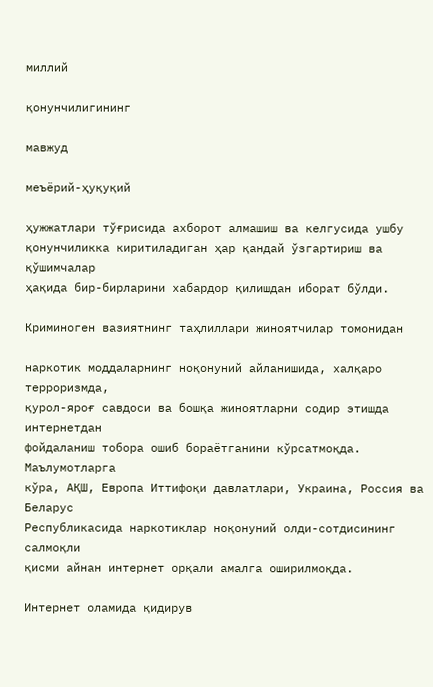миллий

қонунчилигининг

мавжуд

меъёрий-ҳуқуқий

ҳужжатлари тўғрисида ахборот алмашиш ва келгусида ушбу
қонунчиликка киритиладиган ҳар қандай ўзгартириш ва қўшимчалар
ҳақида бир-бирларини хабардор қилишдан иборат бўлди.

Криминоген вазиятнинг таҳлиллари жиноятчилар томонидан

наркотик моддаларнинг ноқонуний айланишида, халқаро терроризмда,
қурол-яроғ савдоси ва бошқа жиноятларни содир этишда интернетдан
фойдаланиш тобора ошиб бораётганини кўрсатмоқда. Маълумотларга
кўра, АҚШ, Европа Иттифоқи давлатлари, Украина, Россия ва Беларус
Республикасида наркотиклар ноқонуний олди-сотдисининг салмоқли
қисми айнан интернет орқали амалга оширилмоқда.

Интернет оламида қидирув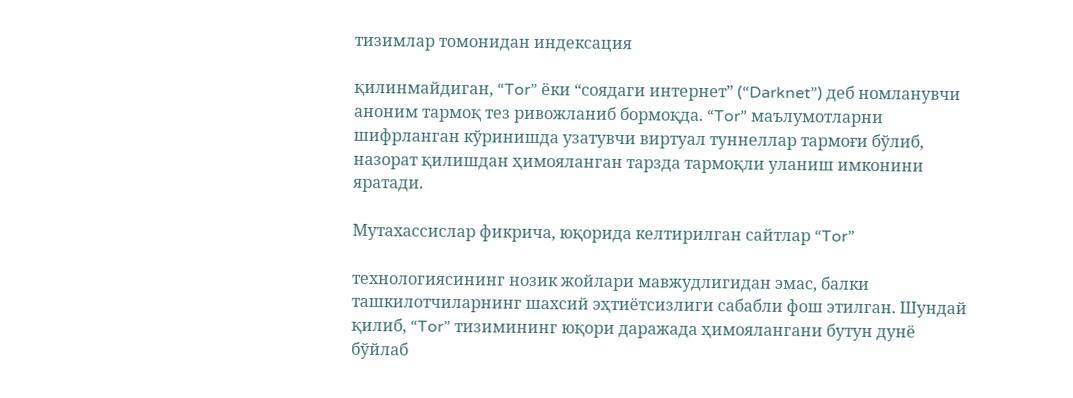тизимлар томонидан индексация

қилинмайдиган, “Tor” ёки “соядаги интернет” (“Darknet”) деб номланувчи
аноним тармоқ тез ривожланиб бормоқда. “Tor” маълумотларни
шифрланган кўринишда узатувчи виртуал туннеллар тармоғи бўлиб,
назорат қилишдан ҳимояланган тарзда тармоқли уланиш имконини
яратади.

Мутахассислар фикрича, юқорида келтирилган сайтлар “Tor”

технологиясининг нозик жойлари мавжудлигидан эмас, балки
ташкилотчиларнинг шахсий эҳтиётсизлиги сабабли фош этилган. Шундай
қилиб, “Tor” тизимининг юқори даражада ҳимоялангани бутун дунё
бўйлаб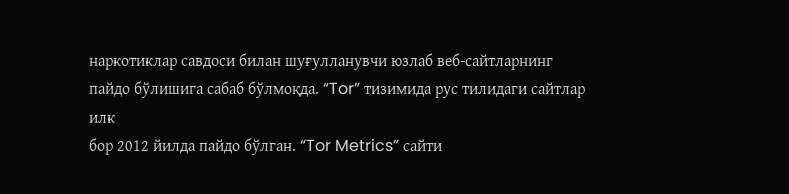наркотиклар савдоси билан шуғулланувчи юзлаб веб-сайтларнинг
пайдо бўлишига сабаб бўлмоқда. “Tor” тизимида рус тилидаги сайтлар илк
бор 2012 йилда пайдо бўлган. “Tor Metrics” сайти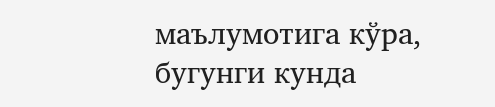маълумотига кўра,
бугунги кунда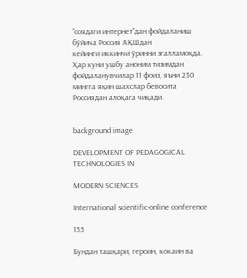“соядаги интернет”дан фойдаланиш бўйича Россия АҚШдан
кейинги иккинчи ўринни эгалламоқда. Ҳар куни ушбу аноним тизимдан
фойдаланувчилар 11 фоиз, яъни 230 мингга яқин шахслар бевосита
Россиядан алоқага чиқади.


background image

DEVELOPMENT OF PEDAGOGICAL TECHNOLOGIES IN

MODERN SCIENCES

International scientific-online conference

155

Бундан ташқари, героин, кокаин ва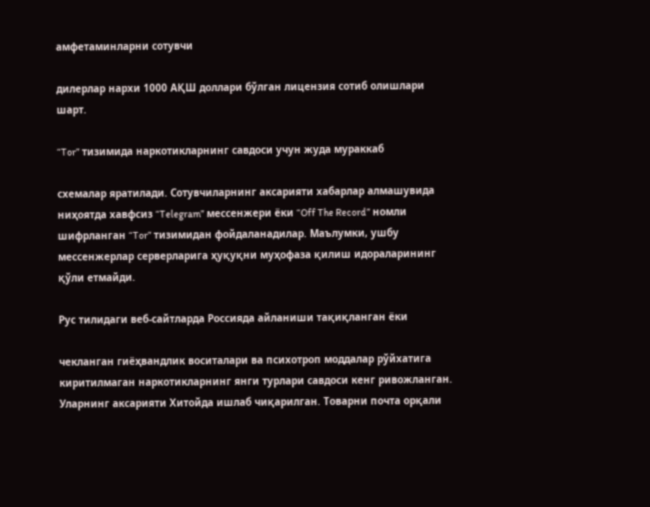амфетаминларни сотувчи

дилерлар нархи 1000 АҚШ доллари бўлган лицензия сотиб олишлари
шарт.

“Tor” тизимида наркотикларнинг савдоси учун жуда мураккаб

схемалар яратилади. Сотувчиларнинг аксарияти хабарлар алмашувида
ниҳоятда хавфсиз “Telegram” мессенжери ёки “Off The Record” номли
шифрланган “Tor” тизимидан фойдаланадилар. Маълумки, ушбу
мессенжерлар серверларига ҳуқуқни муҳофаза қилиш идораларининг
қўли етмайди.

Рус тилидаги веб-сайтларда Россияда айланиши тақиқланган ёки

чекланган гиёҳвандлик воситалари ва психотроп моддалар рўйхатига
киритилмаган наркотикларнинг янги турлари савдоси кенг ривожланган.
Уларнинг аксарияти Хитойда ишлаб чиқарилган. Товарни почта орқали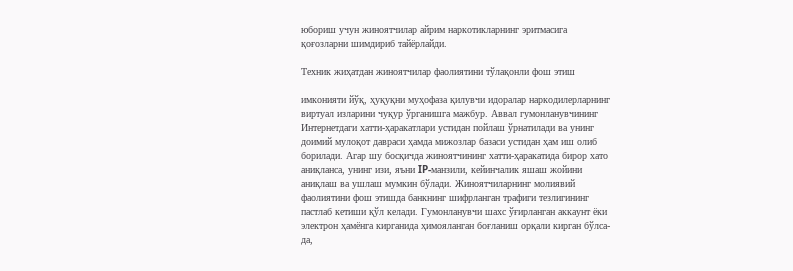юбориш учун жиноятчилар айрим наркотикларнинг эритмасига
қоғозларни шимдириб тайёрлайди.

Техник жиҳатдан жиноятчилар фаолиятини тўлақонли фош этиш

имконияти йўқ, ҳуқуқни муҳофаза қилувчи идоралар наркодилерларнинг
виртуал изларини чуқур ўрганишга мажбур. Аввал гумонланувчининг
Интернетдаги хатти-ҳаракатлари устидан пойлаш ўрнатилади ва унинг
доимий мулоқот давраси ҳамда мижозлар базаси устидан ҳам иш олиб
борилади. Агар шу босқичда жиноятчининг хатти-ҳаракатида бирор хато
аниқланса, унинг изи, яъни IP-манзили, кейинчалик яшаш жойини
аниқлаш ва ушлаш мумкин бўлади. Жиноятчиларнинг молиявий
фаолиятини фош этишда банкнинг шифрланган трафиги тезлигининг
пастлаб кетиши қўл келади. Гумонланувчи шахс ўғирланган аккаунт ёки
электрон ҳамёнга кирганида ҳимояланган боғланиш орқали кирган бўлса-
да,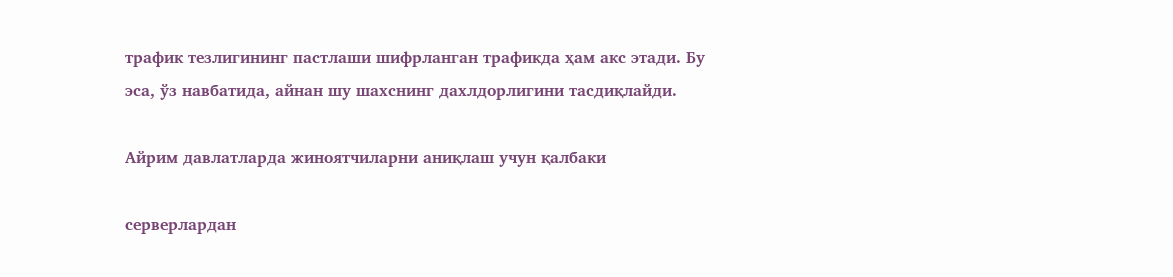трафик тезлигининг пастлаши шифрланган трафикда ҳам акс этади. Бу
эса, ўз навбатида, айнан шу шахснинг дахлдорлигини тасдиқлайди.

Айрим давлатларда жиноятчиларни аниқлаш учун қалбаки

серверлардан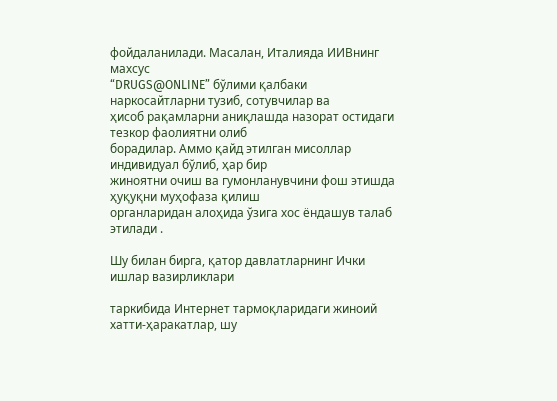фойдаланилади. Масалан, Италияда ИИВнинг махсус
“DRUGS@ONLINE” бўлими қалбаки наркосайтларни тузиб, сотувчилар ва
ҳисоб рақамларни аниқлашда назорат остидаги тезкор фаолиятни олиб
борадилар. Аммо қайд этилган мисоллар индивидуал бўлиб, ҳар бир
жиноятни очиш ва гумонланувчини фош этишда ҳуқуқни муҳофаза қилиш
органларидан алоҳида ўзига хос ёндашув талаб этилади .

Шу билан бирга, қатор давлатларнинг Ички ишлар вазирликлари

таркибида Интернет тармоқларидаги жиноий хатти-ҳаракатлар, шу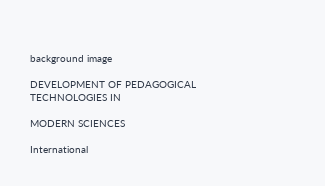background image

DEVELOPMENT OF PEDAGOGICAL TECHNOLOGIES IN

MODERN SCIENCES

International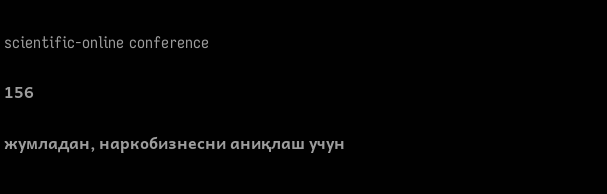scientific-online conference

156

жумладан, наркобизнесни аниқлаш учун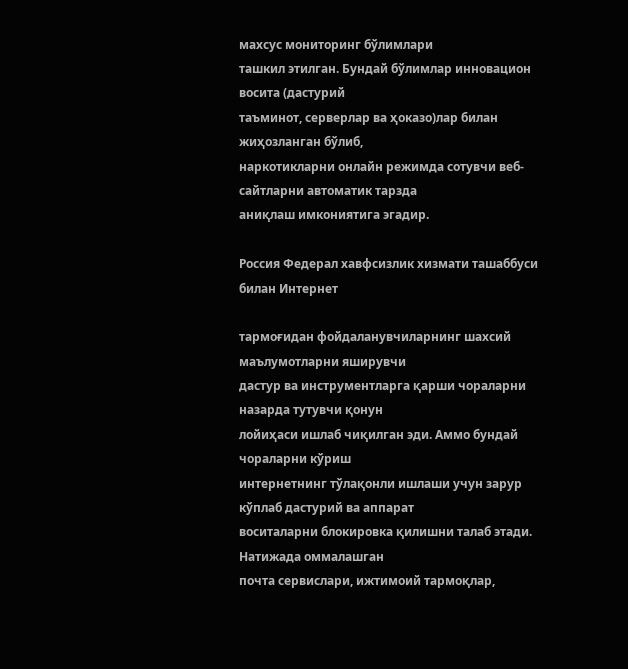махсус мониторинг бўлимлари
ташкил этилган. Бундай бўлимлар инновацион восита (дастурий
таъминот, серверлар ва ҳоказо)лар билан жиҳозланган бўлиб,
наркотикларни онлайн режимда сотувчи веб-сайтларни автоматик тарзда
аниқлаш имкониятига эгадир.

Россия Федерал хавфсизлик хизмати ташаббуси билан Интернет

тармоғидан фойдаланувчиларнинг шахсий маълумотларни яширувчи
дастур ва инструментларга қарши чораларни назарда тутувчи қонун
лойиҳаси ишлаб чиқилган эди. Аммо бундай чораларни кўриш
интернетнинг тўлақонли ишлаши учун зарур кўплаб дастурий ва аппарат
воситаларни блокировка қилишни талаб этади. Натижада оммалашган
почта сервислари, ижтимоий тармоқлар,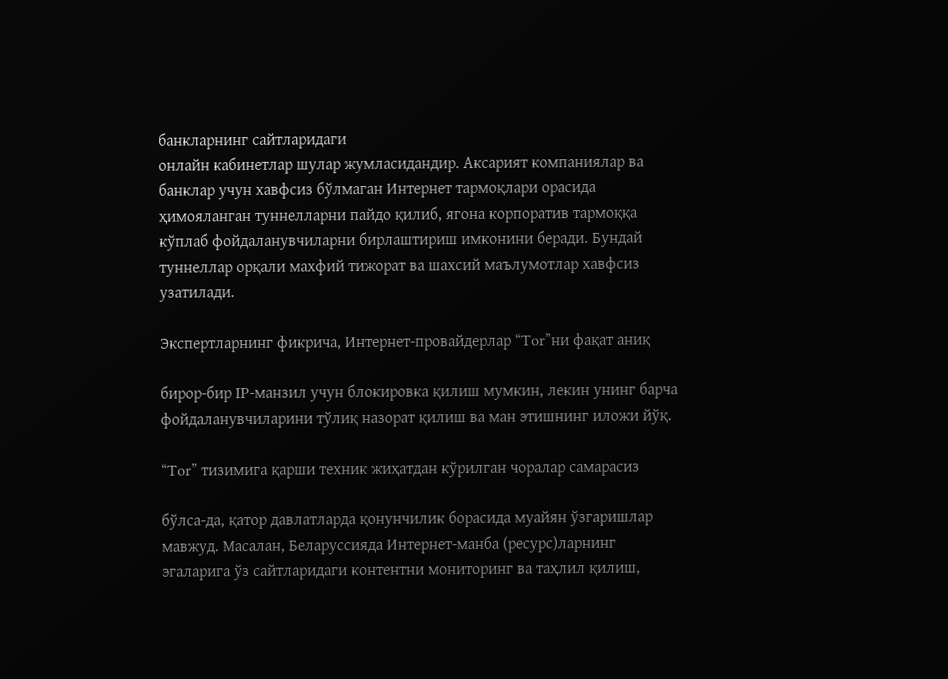банкларнинг сайтларидаги
онлайн кабинетлар шулар жумласидандир. Аксарият компаниялар ва
банклар учун хавфсиз бўлмаган Интернет тармоқлари орасида
ҳимояланган туннелларни пайдо қилиб, ягона корпоратив тармоққа
кўплаб фойдаланувчиларни бирлаштириш имконини беради. Бундай
туннеллар орқали махфий тижорат ва шахсий маълумотлар хавфсиз
узатилади.

Экспертларнинг фикрича, Интернет-провайдерлар “Tor”ни фақат аниқ

бирор-бир IP-манзил учун блокировка қилиш мумкин, лекин унинг барча
фойдаланувчиларини тўлиқ назорат қилиш ва ман этишнинг иложи йўқ.

“Tor” тизимига қарши техник жиҳатдан кўрилган чоралар самарасиз

бўлса-да, қатор давлатларда қонунчилик борасида муайян ўзгаришлар
мавжуд. Масалан, Беларуссияда Интернет-манба (ресурс)ларнинг
эгаларига ўз сайтларидаги контентни мониторинг ва таҳлил қилиш,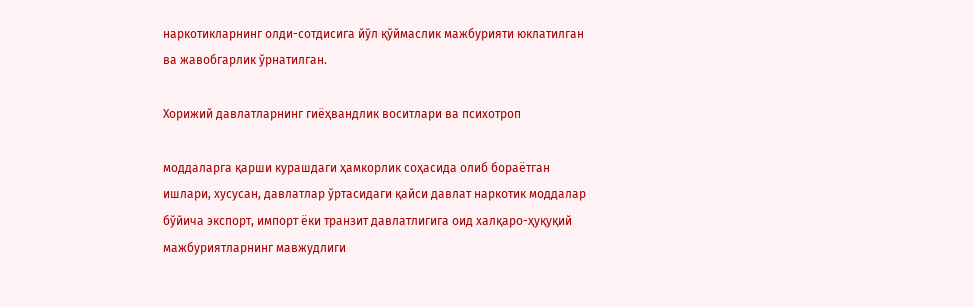наркотикларнинг олди-сотдисига йўл қўймаслик мажбурияти юклатилган
ва жавобгарлик ўрнатилган.

Хорижий давлатларнинг гиёҳвандлик воситлари ва психотроп

моддаларга қарши курашдаги ҳамкорлик соҳасида олиб бораётган
ишлари, хусусан, давлатлар ўртасидаги қайси давлат наркотик моддалар
бўйича экспорт, импорт ёки транзит давлатлигига оид халқаро-ҳуқуқий
мажбуриятларнинг мавжудлиги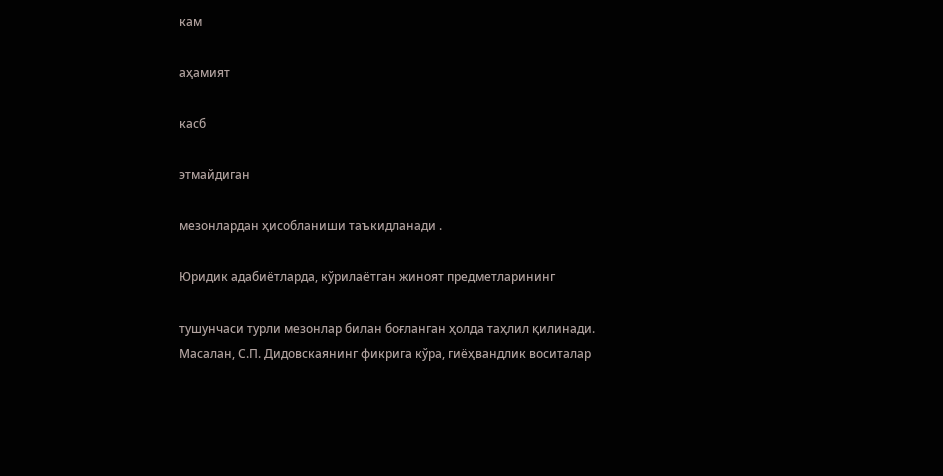кам

аҳамият

касб

этмайдиган

мезонлардан ҳисобланиши таъкидланади .

Юридик адабиётларда, кўрилаётган жиноят предметларининг

тушунчаси турли мезонлар билан боғланган ҳолда таҳлил қилинади.
Масалан, С.П. Дидовскаянинг фикрига кўра, гиёҳвандлик воситалар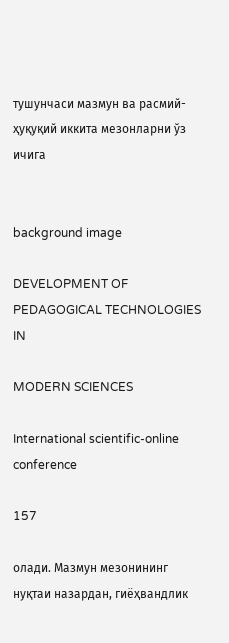тушунчаси мазмун ва расмий-ҳуқуқий иккита мезонларни ўз ичига


background image

DEVELOPMENT OF PEDAGOGICAL TECHNOLOGIES IN

MODERN SCIENCES

International scientific-online conference

157

олади. Мазмун мезонининг нуқтаи назардан, гиёҳвандлик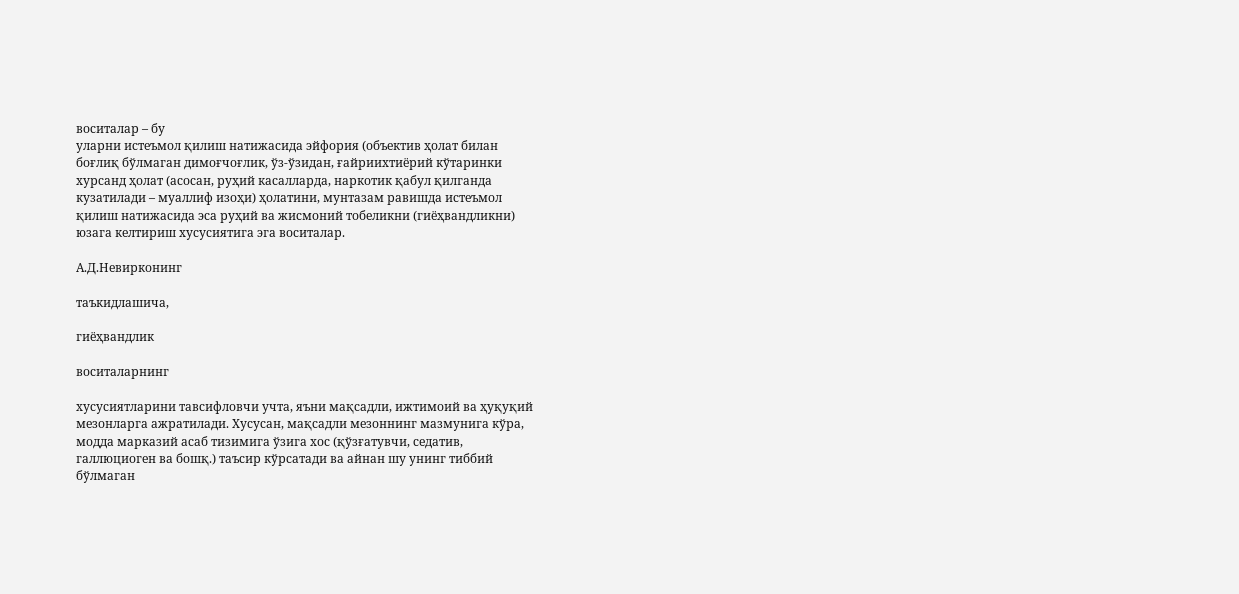воситалар – бу
уларни истеъмол қилиш натижасида эйфория (объектив ҳолат билан
боғлиқ бўлмаган димоғчоғлик, ўз-ўзидан, ғайриихтиёрий кўтаринки
хурсанд ҳолат (асосан, руҳий касалларда, наркотик қабул қилганда
кузатилади – муаллиф изоҳи) ҳолатини, мунтазам равишда истеъмол
қилиш натижасида эса руҳий ва жисмоний тобеликни (гиёҳвандликни)
юзага келтириш хусусиятига эга воситалар.

А.Д.Невирконинг

таъкидлашича,

гиёҳвандлик

воситаларнинг

хусусиятларини тавсифловчи учта, яъни мақсадли, ижтимоий ва ҳуқуқий
мезонларга ажратилади. Хусусан, мақсадли мезоннинг мазмунига кўра,
модда марказий асаб тизимига ўзига хос (қўзғатувчи, седатив,
галлюциоген ва бошқ.) таъсир кўрсатади ва айнан шу унинг тиббий
бўлмаган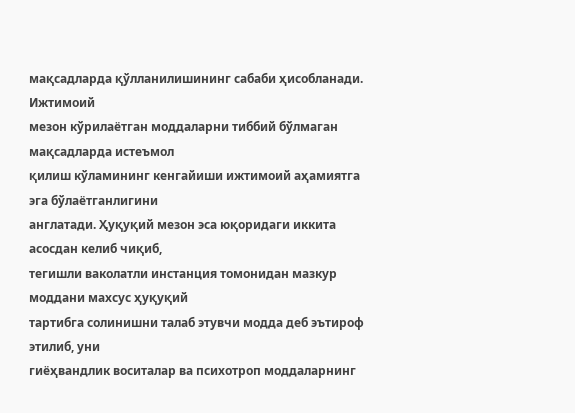мақсадларда қўлланилишининг сабаби ҳисобланади. Ижтимоий
мезон кўрилаётган моддаларни тиббий бўлмаган мақсадларда истеъмол
қилиш кўламининг кенгайиши ижтимоий аҳамиятга эга бўлаётганлигини
англатади. Ҳуқуқий мезон эса юқоридаги иккита асосдан келиб чиқиб,
тегишли ваколатли инстанция томонидан мазкур моддани махсус ҳуқуқий
тартибга солинишни талаб этувчи модда деб эътироф этилиб, уни
гиёҳвандлик воситалар ва психотроп моддаларнинг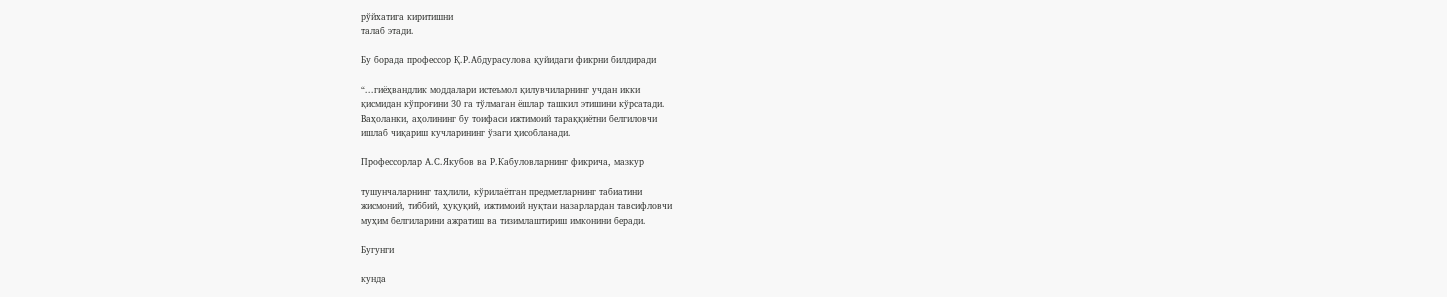рўйхатига киритишни
талаб этади.

Бу борада профессор Қ.Р.Абдурасулова қуйидаги фикрни билдиради

“...гиёҳвандлик моддалари истеъмол қилувчиларнинг учдан икки
қисмидан кўпроғини 30 га тўлмаган ёшлар ташкил этишини кўрсатади.
Ваҳоланки, аҳолининг бу тоифаси ижтимоий тараққиётни белгиловчи
ишлаб чиқариш кучларининг ўзаги ҳисобланади.

Профессорлар А.С.Якубов ва Р.Кабуловларнинг фикрича, мазкур

тушунчаларнинг таҳлили, кўрилаётган предметларнинг табиатини
жисмоний, тиббий, ҳуқуқий, ижтимоий нуқтаи назарлардан тавсифловчи
муҳим белгиларини ажратиш ва тизимлаштириш имконини беради.

Бугунги

кунда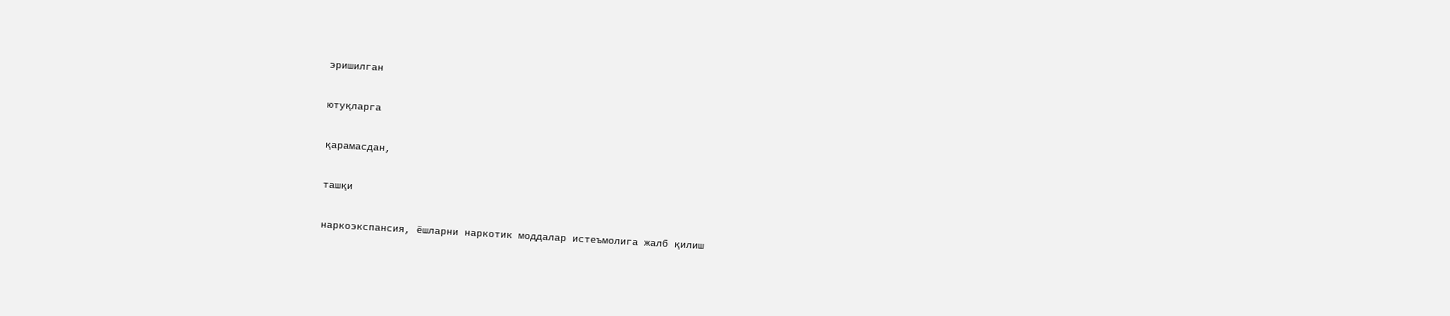эришилган

ютуқларга

қарамасдан,

ташқи

наркоэкспансия, ёшларни наркотик моддалар истеъмолига жалб қилиш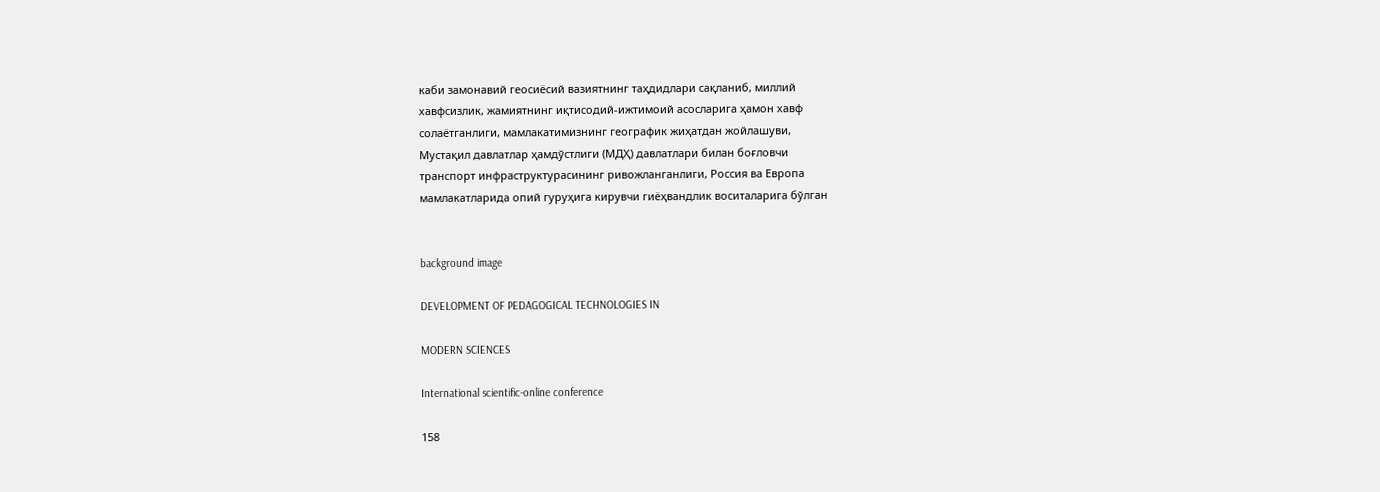каби замонавий геосиёсий вазиятнинг таҳдидлари сақланиб, миллий
хавфсизлик, жамиятнинг иқтисодий-ижтимоий асосларига ҳамон хавф
солаётганлиги, мамлакатимизнинг географик жиҳатдан жойлашуви,
Мустақил давлатлар ҳамдўстлиги (МДҲ) давлатлари билан боғловчи
транспорт инфраструктурасининг ривожланганлиги, Россия ва Европа
мамлакатларида опий гуруҳига кирувчи гиёҳвандлик воситаларига бўлган


background image

DEVELOPMENT OF PEDAGOGICAL TECHNOLOGIES IN

MODERN SCIENCES

International scientific-online conference

158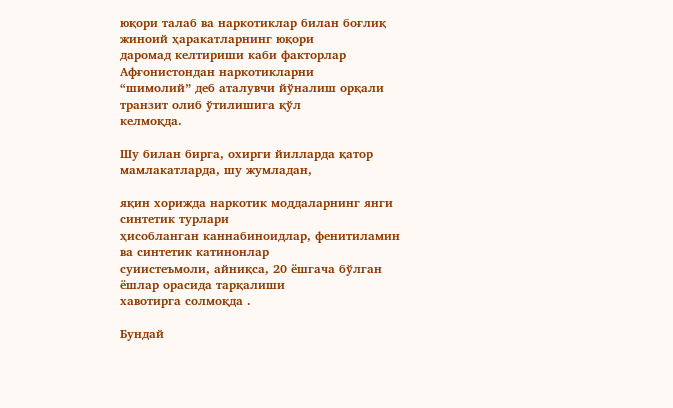юқори талаб ва наркотиклар билан боғлиқ жиноий ҳаракатларнинг юқори
даромад келтириши каби факторлар Афғонистондан наркотикларни
“шимолий” деб аталувчи йўналиш орқали транзит олиб ўтилишига қўл
келмоқда.

Шу билан бирга, охирги йилларда қатор мамлакатларда, шу жумладан,

яқин хорижда наркотик моддаларнинг янги синтетик турлари
ҳисобланган каннабиноидлар, фенитиламин ва синтетик катинонлар
суиистеъмоли, айниқса, 20 ёшгача бўлган ёшлар орасида тарқалиши
хавотирга солмоқда .

Бундай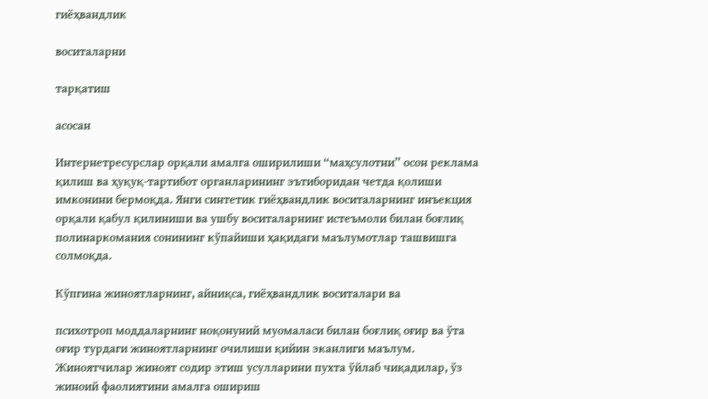гиёҳвандлик

воситаларни

тарқатиш

асосан

Интернетресурслар орқали амалга оширилиши “маҳсулотни” осон реклама
қилиш ва ҳуқуқ-тартибот органларининг эътиборидан четда қолиши
имконини бермоқда. Янги синтетик гиёҳвандлик воситаларнинг инъекция
орқали қабул қилиниши ва ушбу воситаларнинг истеъмоли билан боғлиқ
полинаркомания сонининг кўпайиши ҳақидаги маълумотлар ташвишга
солмоқда.

Кўпгина жиноятларнинг, айниқса, гиёҳвандлик воситалари ва

психотроп моддаларнинг ноқонуний муомаласи билан боғлиқ оғир ва ўта
оғир турдаги жиноятларнинг очилиши қийин эканлиги маълум.
Жиноятчилар жиноят содир этиш усулларини пухта ўйлаб чиқадилар, ўз
жиноий фаолиятини амалга ошириш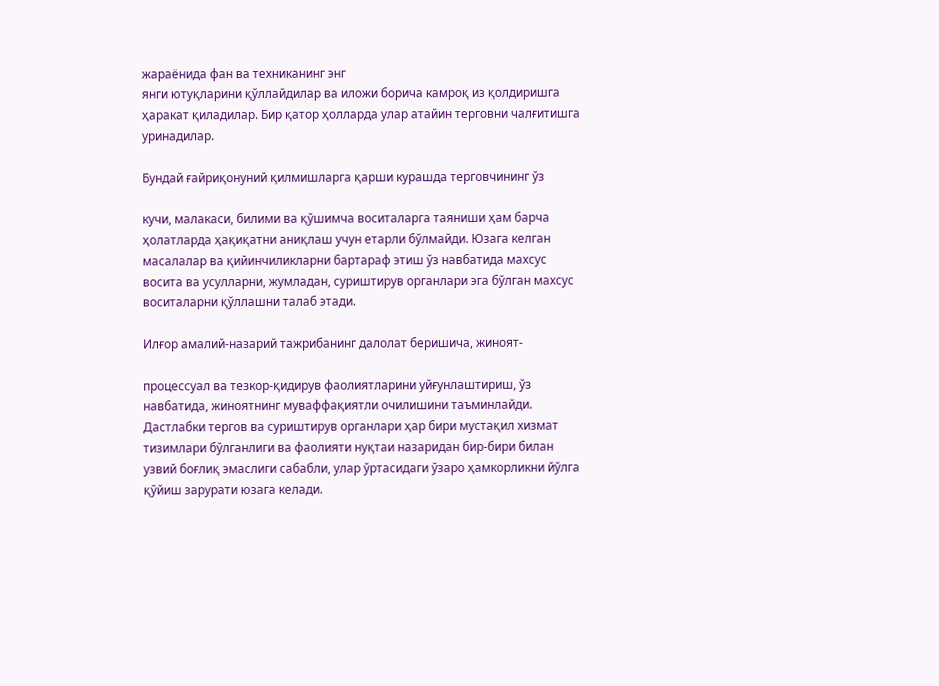жараёнида фан ва техниканинг энг
янги ютуқларини қўллайдилар ва иложи борича камроқ из қолдиришга
ҳаракат қиладилар. Бир қатор ҳолларда улар атайин терговни чалғитишга
уринадилар.

Бундай ғайриқонуний қилмишларга қарши курашда терговчининг ўз

кучи, малакаси, билими ва қўшимча воситаларга таяниши ҳам барча
ҳолатларда ҳақиқатни аниқлаш учун етарли бўлмайди. Юзага келган
масалалар ва қийинчиликларни бартараф этиш ўз навбатида махсус
восита ва усулларни, жумладан, суриштирув органлари эга бўлган махсус
воситаларни қўллашни талаб этади.

Илғор амалий-назарий тажрибанинг далолат беришича, жиноят-

процессуал ва тезкор-қидирув фаолиятларини уйғунлаштириш, ўз
навбатида, жиноятнинг муваффақиятли очилишини таъминлайди.
Дастлабки тергов ва суриштирув органлари ҳар бири мустақил хизмат
тизимлари бўлганлиги ва фаолияти нуқтаи назаридан бир-бири билан
узвий боғлиқ эмаслиги сабабли, улар ўртасидаги ўзаро ҳамкорликни йўлга
қўйиш зарурати юзага келади.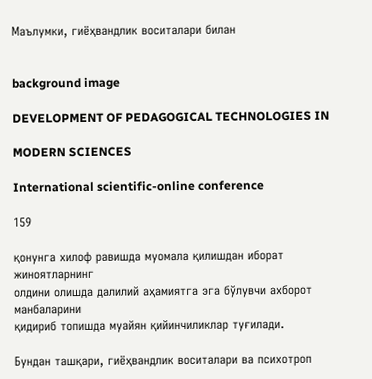Маълумки, гиёҳвандлик воситалари билан


background image

DEVELOPMENT OF PEDAGOGICAL TECHNOLOGIES IN

MODERN SCIENCES

International scientific-online conference

159

қонунга хилоф равишда муомала қилишдан иборат жиноятларнинг
олдини олишда далилий аҳамиятга эга бўлувчи ахборот манбаларини
қидириб топишда муайян қийинчиликлар туғилади.

Бундан ташқари, гиёҳвандлик воситалари ва психотроп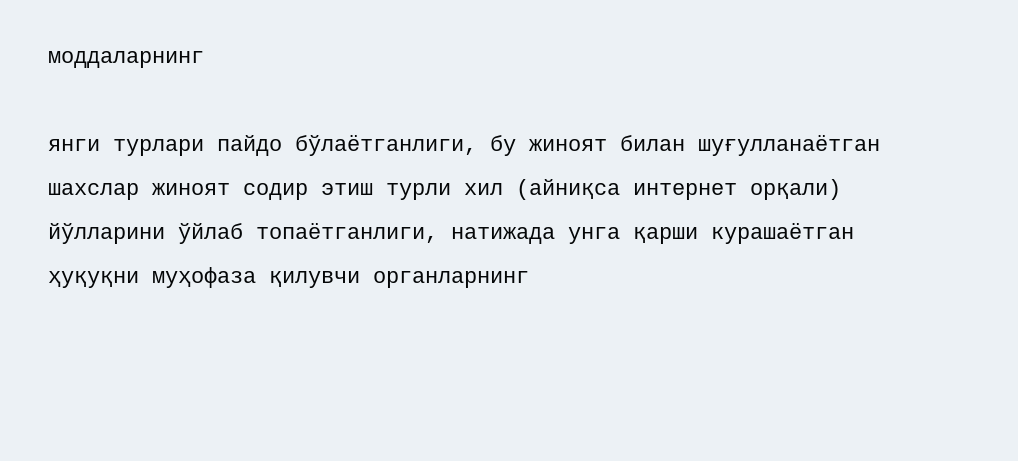моддаларнинг

янги турлари пайдо бўлаётганлиги, бу жиноят билан шуғулланаётган
шахслар жиноят содир этиш турли хил (айниқса интернет орқали)
йўлларини ўйлаб топаётганлиги, натижада унга қарши курашаётган
ҳуқуқни муҳофаза қилувчи органларнинг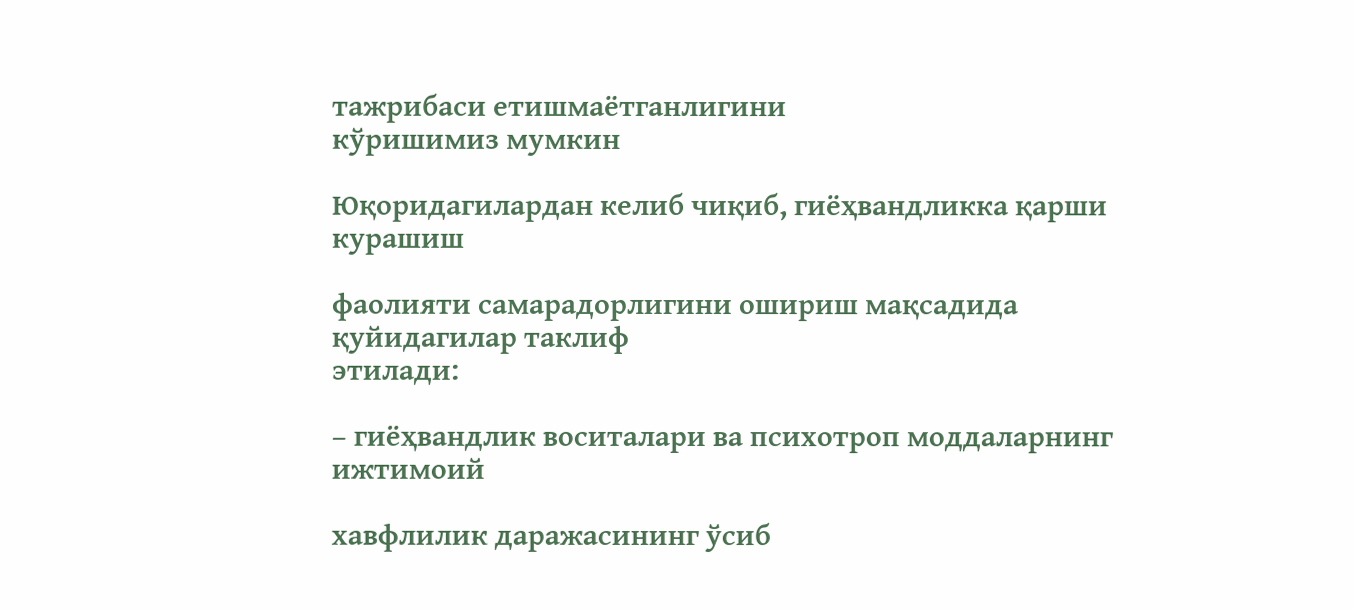тажрибаси етишмаётганлигини
кўришимиз мумкин

Юқоридагилардан келиб чиқиб, гиёҳвандликка қарши курашиш

фаолияти самарадорлигини ошириш мақсадида қуйидагилар таклиф
этилади:

– гиёҳвандлик воситалари ва психотроп моддаларнинг ижтимоий

хавфлилик даражасининг ўсиб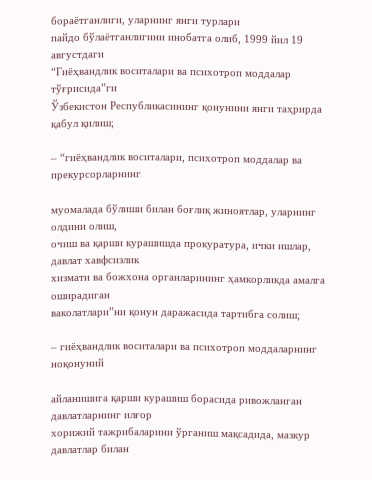бораётганлиги, уларнинг янги турлари
пайдо бўлаётганлигини инобатга олиб, 1999 йил 19 августдаги
“Гиёҳвандлик воситалари ва психотроп моддалар тўғрисида”ги
Ўзбекистон Республикасининг қонунини янги таҳрирда қабул қилиш;

– “гиёҳвандлик воситалари, психотроп моддалар ва прекурсорларнинг

муомалада бўлиши билан боғлиқ жиноятлар, уларнинг олдини олиш,
очиш ва қарши курашишда прокуратура, ички ишлар, давлат хавфсизлик
хизмати ва божхона органларининг ҳамкорликда амалга оширадиган
ваколатлари”ни қонун даражасида тартибга солиш;

– гиёҳвандлик воситалари ва психотроп моддаларнинг ноқонуний

айланишига қарши курашиш борасида ривожланган давлатларнинг илғор
хорижий тажрибаларини ўрганиш мақсадида, мазкур давлатлар билан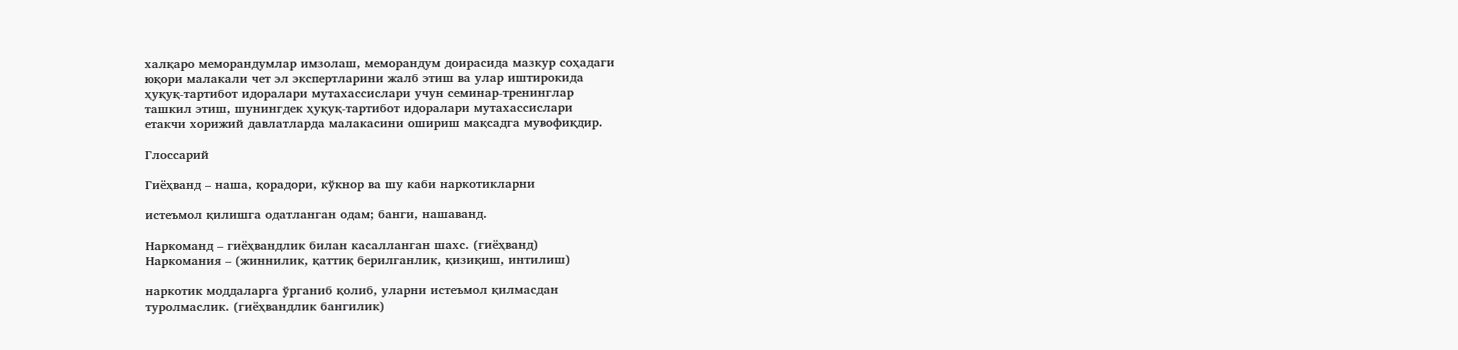халқаро меморандумлар имзолаш, меморандум доирасида мазкур соҳадаги
юқори малакали чет эл экспертларини жалб этиш ва улар иштирокида
ҳуқуқ-тартибот идоралари мутахассислари учун семинар-тренинглар
ташкил этиш, шунингдек ҳуқуқ-тартибот идоралари мутахассислари
етакчи хорижий давлатларда малакасини ошириш мақсадга мувофиқдир.

Глоссарий

Гиёҳванд – наша, қорадори, кўкнор ва шу каби наркотикларни

истеъмол қилишга одатланган одам; банги, нашаванд.

Наркоманд – гиёҳвандлик билан касалланган шахс. (гиёҳванд)
Наркомания – (жиннилик, қаттиқ берилганлик, қизиқиш, интилиш)

наркотик моддаларга ўрганиб қолиб, уларни истеъмол қилмасдан
туролмаслик. (гиёҳвандлик бангилик)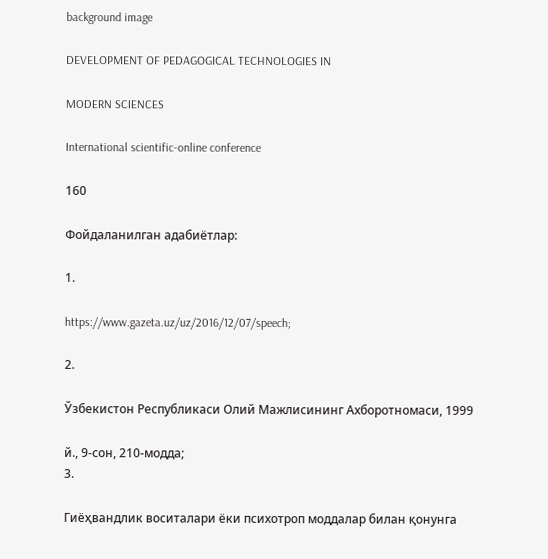background image

DEVELOPMENT OF PEDAGOGICAL TECHNOLOGIES IN

MODERN SCIENCES

International scientific-online conference

160

Фойдаланилган адабиётлар:

1.

https://www.gazeta.uz/uz/2016/12/07/speech;

2.

Ўзбекистон Республикаси Олий Мажлисининг Ахборотномаси, 1999

й., 9-сон, 210-модда;
3.

Гиёҳвандлик воситалари ёки психотроп моддалар билан қонунга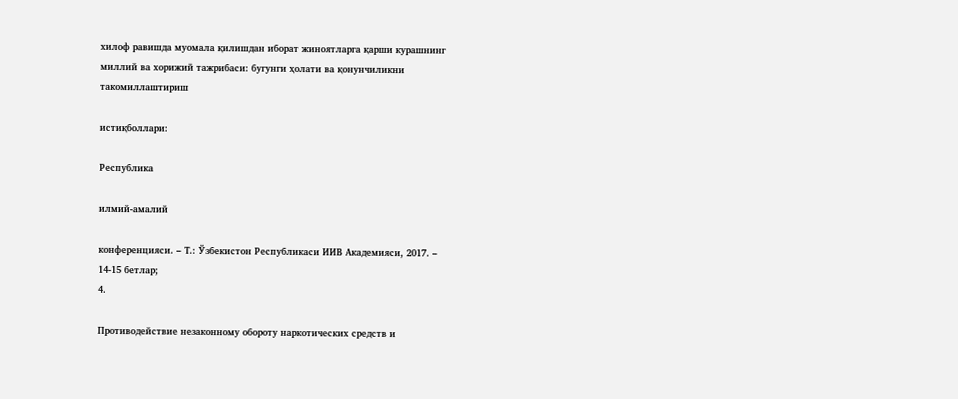хилоф равишда муомала қилишдан иборат жиноятларга қарши курашнинг
миллий ва хорижий тажрибаси: бугунги ҳолати ва қонунчиликни
такомиллаштириш

истиқболлари:

Республика

илмий-амалий

конференцияси. – Т.: Ўзбекистон Республикаси ИИВ Академияси, 2017. –
14-15 бетлар;
4.

Противодействие незаконному обороту наркотических средств и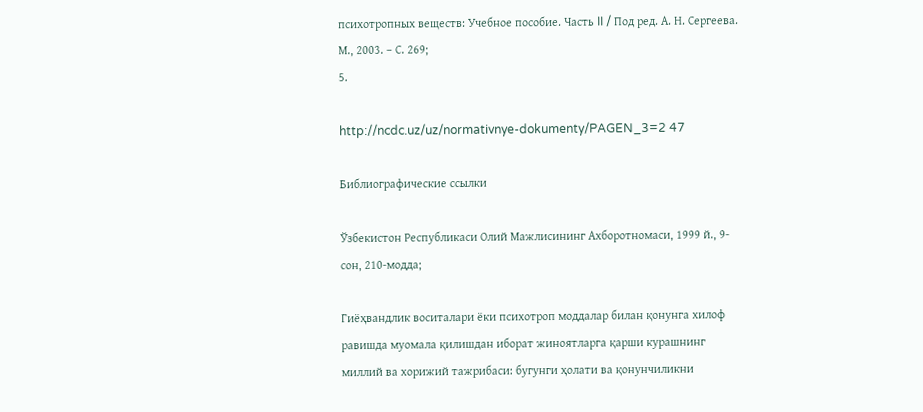психотропных веществ: Учебное пособие. Часть II / Под ред. А. Н. Сергеева.
М., 2003. – С. 269;
5.

http://ncdc.uz/uz/normativnye-dokumenty/PAGEN_3=2 47

Библиографические ссылки

Ўзбекистон Республикаси Олий Мажлисининг Ахборотномаси, 1999 й., 9-сон, 210-модда;

Гиёҳвандлик воситалари ёки психотроп моддалар билан қонунга хилоф равишда муомала қилишдан иборат жиноятларга қарши курашнинг миллий ва хорижий тажрибаси: бугунги ҳолати ва қонунчиликни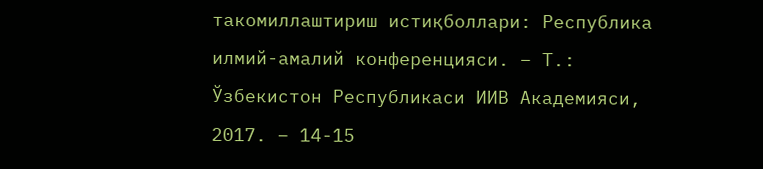такомиллаштириш истиқболлари: Республика илмий-амалий конференцияси. – Т.: Ўзбекистон Республикаси ИИВ Академияси, 2017. – 14-15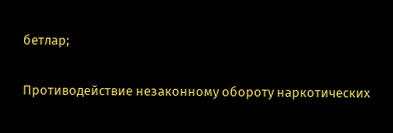бетлар;

Противодействие незаконному обороту наркотических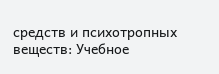средств и психотропных веществ: Учебное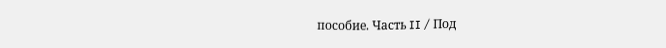пособие. Часть II / Под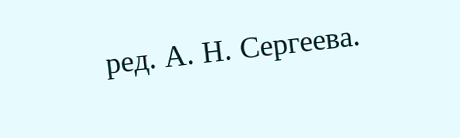ред. А. Н. Сергеева.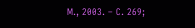М., 2003. – С. 269;